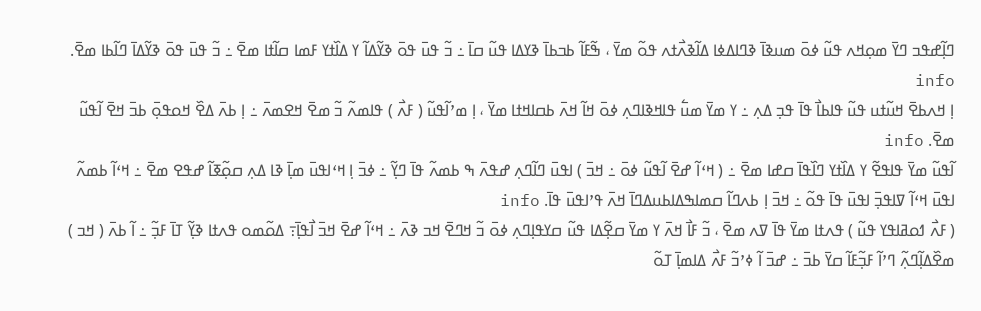ߣߊ߲߬ߝߟߏ ߣߌ߫ ߘߋ߲ߞߍ ߟߎ߬ ߦߋ߫ ߘߎߢߊ߫ ߢߣߊߡߦߊ ߡߊ߬ߢߍ߯ߙߍ ߟߋ߬ ߘߌ߫ ، ߒ߬ߓߊ߬ ߕߏߕߊ߫ ߢߌߡߊ ߟߎ߬ ߛߊ߫ ߸ ߏ߬ ߟߎ߫ ߟߋ߫ ߢߌ߬ߡߊ߬ ߌ ߡߊ߰ߙߌ ߓߘߊ ߛߊ߬ߙߊ ߘߐ߫ ߸ ߏ߬ ߟߎ߫ ߟߋ߫ ߢߌ߬ߡߊ߫ ߣߊ߬ߕߊ ߘߐ߫. info
ߊ߲ ߞߍߕߐ߫ ߞߎ߬ߙߎ ߟߎ߬ ߟߊߕߊ߯ ߟߊ߫ ߟߏ߲ ߡߍ߲ ߸ ߌ ߘߌ߫ ߘߎ߱ ߟߊߞߢߊߣߍ߲ ߦߋ߫ ߞߊ߬ ߞߍ߫ ߕߛߊߞߙߊ ߘߌ߫ ، ߊ߲ ߘߴߊ߬ߟߎ߬ ( ߓߍ߯ ) ߟߊߘߍ߬ ߏ߬ ߘߐ߫ ߞߐߘߍ߫ ߸ ߊ߲ ߕߍ߫ ߡߐ߰ ߞߋߟߋ߲߫ ߕߏ߫ ߞߐ߫ ߊ߬ߟߎ߬ ߘߐ߫. info
ߊ߬ߟߎ߬ ߘߌ߫ ߟߊߟߐ߬ ߌ ߡߊ߰ߙߌ ߣߊ߰ߟߊ߫ ߛߝߊ ߘߐ߫ ߸ ( ߞߵߊ߬ ߝߐ߫ ߊ߬ߟߎ߬ ߦߋ߫ ߸ ߞߏ߫ ) ߊߟߎ߫ ߣߊ߬ߣߍ߲ ߝߟߍ߫ ߒ ߕߘߍ߬ ߟߊ߫ ߣߌ߲߬ ߸ ߦߏ߫ ߊ߲ ߞߵߊߟߎ߫ ߘߊ߲߫ ߢߊ ߡߍ߲ ߛߋ߲߬ߧߊ߬ ߝߟߐ ߘߐ߫ ߸ ߞߵߊ߬ ߕߘߍ߬ ߊߟߎ߫ ߞߵߊ߬ ߜߊߟߏ߲߫ ߊߟߎ߫ ߟߊ߫ ߟߋ߬ ߸ ߞߏ߫ ߊ߲ ߕߍߣߊ߬ ߛߘߊߒߡߊߕߎߡߣߊ߫ ߞߍ߫ ߟߴߊߟߎ߫ ߟߊ߫. info
( ߓߍ߯ ߗߋߥߊߟߌ ߟߎ߬ ) ߟߍߙߊ ߘߌ߫ ߟߊ߫ ߜߍ ߘߐ߫ ، ߏ߬ ߓߊ߯ ߞߍ߫ ߌ ߘߌ߫ ߛߐ߲߬ߡߊ ߟߎ߬ ߛߌߟߊ߲ߣߍ߲ ߦߋ߫ ߏ߬ ߞߣߐ߫ ߞߏ ߢߍ߫ ߸ ߞߵߊ߬ ߝߐ߫ ߞߏ߫ ߊ߯ߟߊ߲߫߹ ߡߋ߬ߘߋ ߟߍߙߊ ߢߌ߲߬ ߠߊ߫ ߓߏ߲߬ ߸ ߊ߬ ߕߍ߫ ( ߞߏ ) ߘߐ߰ߡߊ߲߬ߣߍ߲߬ ߣߴߊ߬ ߓߏ߲߬ߓߊ߬ ߛߌ߫ ߕߏ߫ ߸ ߝߏ߫ ߊ߬ ߦߴߏ߬ ߓߍ߯ ߡߊߘߊ߲߫ ߠߋ߬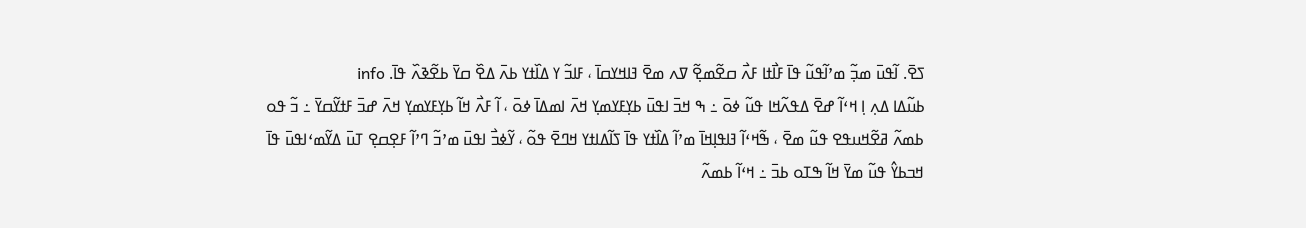ߖߐ߫. ߊ߬ߟߎ߫ ߘߏ߲߬ ߘߴߊ߬ߟߎ߬ ߟߊ߫ ߓߊ߯ߙߊ ߓߍ߯ ߛߐ߬ߘߐ߲߬ ߜߍ ߘߐ߫ ߔߊߞߌߛߊ߫ ، ߓߊߏ߬ ߌ ߡߊ߰ߙߌ ߕߍ߫ ߡߐ߰ ߛߌ߫ ߕߐ߬ߢߍ߰ ߟߊ߫. info
ߕߎ߬ߡߊ ߡߍ߲ ߊ߲ ߞߵߊ߬ ߝߐ߫ ߡߟߍ߬ߞߊ ߟߎ߬ ߦߋ߫ ߸ ߒ ߞߏ߫ ߊߟߎ߫ ߕߌ߲ߓߌߘߌ߲ ߞߍ߫ ߊߘߡߊ߫ ߦߋ߫ ، ߊ߬ ߓߍ߯ ߞߊ߬ ߕߌ߲ߓߌߘߌ߲ ߞߍ߫ ߝߏ߫ ߓߙߌ߬ߛߌ߫ ߸ ߏ߬ ߟߋ ߕߘߍ߬ ߥߐ߬ߞߎߟߐ ߟߎ߬ ߘߐ߫ ، ߒ߬ߞߵߊ߬ ߔߊߟߊ߲ߞߊ߫ ߘߴߊ߬ ߡߊ߰ߙߌ ߟߊ߫ ߖߊ߬ߡߊߙߌ ߞߣߐ߫ ߟߋ߬ ، ߌ߬ߦߏ߯ ߊߟߎ߫ ߘߴߏ߬ ߣߴߊ߬ ߓߐ߲ߛߐ߲ ߠߎ߫ ߡߌ߬ߘߵߊߟߎ߫ ߟߊ߫ ߞߏߕߌ߮ ߟߎ߬ ߘߌ߫ ߞߊ߬ ߒߠߋ ߕߏ߫ ߸ ߞߵߊ߬ ߕߘߍ߬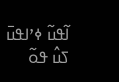ߊ߬ߟߎ߬ ߦߴߊߟߎ߫ ߖߎ߮ ߟߋ߬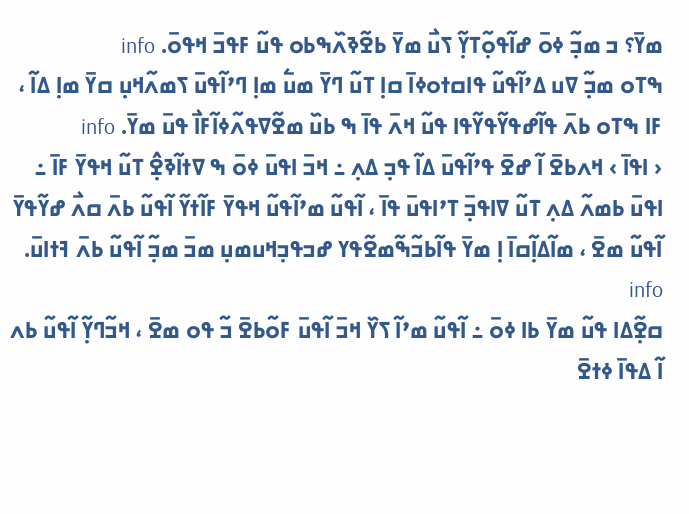ߘߌ߫؟ ߏ ߘߏ߲߬ ߦߋ߫ ߝߊ߬ߟߋ߲߬ߠߌ߲߬ ߖߎ߯ ߘߌ߫ ߕߐ߬ߢߍ߰ߒߕߋ ߟߎ߬ ߓߟߏ߫ ߞߟߋ߫. info
ߒߠߋ ߘߏ߲߬ ߜߎ ߡߴߊ߬ߟߎ߬ ߟߊߛߙߋߦߊ߫ ߛߊ߲ ߠߎ߬ ߣߌ߫ ߘߎ߱ ߘߊ߲ ߣߴߊ߬ߟߎ߫ ߖߘߍ߬ߞߎ߲ ߛߌ߫ ߘߊ߲ ߡߊ߬ ، ߓߊ ߒߠߋ ߕߍ߫ ߟߊ߬ߝߟߌ߬ߟߌ߬ߟߊ ߟߎ߬ ߞߍ߫ ߟߊ߫ ߒ ߕߎ߰ ߘߐ߬ߜߟߍ߬ߦߊ߬ߓߊ߯ ߟߎ߫ ߘߌ߫. info
‹ ߊߟߊ߫ › ߞߍߕߐ߫ ߊ߬ ߝߐ߫ ߟߴߊ߬ߟߎ߫ ߡߊ߬ ߟߏ߲ ߡߍ߲ ߸ ߞߏ߫ ߊߟߎ߫ ߦߋ߫ ߒ ߜߙߊ߬ߢߐ߲߮ ߠߎ߬ ߞߟߌ߫ ߓߊ߫ ߸ ߊߟߎ߫ ߕߘߍ߬ ߡߍ߲ ߠߎ߬ ߜߊߟߏ߲߫ ߠߴߊߟߎ߫ ߟߊ߫ ، ߊ߬ߟߎ߬ ߘߴߊ߬ߟߎ߬ ߞߟߌ߫ ߓߊ߬ߙߌ߬ ߊ߬ߟߎ߬ ߕߍ߫ ߛߍ߯ ߝߌ߬ߟߌ߫ ߊ߬ߟߎ߬ ߘߐ߫ ، ߘߊ߬ߡߊ߲߬ߛߊ߫ ߊ߲ ߘߌ߫ ߟߊ߬ߕߏ߬ߒ߬ߘߐ߬ߟߌ ߝߏߟߏ߲ߞߎߘߎ߲ ߘߏ߫ ߘߏ߲߬ ߊ߬ߟߎ߬ ߕߍ߫ ߔߙߊߎ߫. info
ߛߐ߲߬ߡߊ ߟߎ߬ ߘߌ߫ ߕߊ ߦߋ߫ ߸ ߊ߬ߟߎ߬ ߘߴߊ߬ ߖߌ߰ ߞߏ߫ ߊ߬ߟߎ߫ ߓߋ߬ߕߐ߫ ߏ߬ ߟߋ ߘߐ߫ ، ߞߏ߬ߣߌ߲߬ ߊ߬ߟߎ߬ ߕߍ ߊ߬ ߡߟߊ߫ ߦߙߐ߫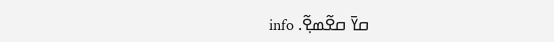ߛߌ߫ ߛߐ߬ߘߐ߲߬. info